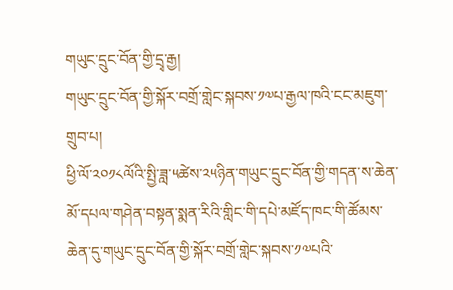གཡུང་དྲུང་བོན་གྱི་དྲྭ་རྒྱ།
གཡུང་དྲུང་བོན་གྱི་སྐོར་བགྲོ་གླེང་སྐབས་༡༧པ་རྒྱལ་ཁའི་ངང་མཇུག་གྲུབ་པ།
ཕྱི་ལོ་༢༠༡༨ལོའི་སྤྱི་ཟླ་༥ཚེས་༢༥ཉིན་གཡུང་དྲུང་བོན་གྱི་གདན་ས་ཆེན་མོ་དཔལ་གཤེན་བསྟན་སྨན་རིའི་གླིང་གི་དཔེ་མཛོད་ཁང་གི་ཚོམས་ཆེན་དུ་གཡུང་དྲུང་བོན་གྱི་སྐོར་བགྲོ་གླེང་སྐབས་༡༧པའི་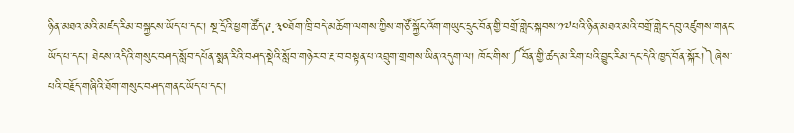ཉིན་མཐའ་མའི་མཛད་རིམ་བསྐྱངས་ཡོད་པ་དང་། སྔ་དྲོའི་ཕྱག་ཚོད་༩.༣༠ཐོག་ཁྲི་བདེ་མཆོག་ལགས་ཀྱིས་གཙོ་སྐྱོང་འོག་གཡུང་དྲུང་བོན་གྱི་བགྲོ་གླེང་སྐབས་༡༧པའི་ཉིན་མཐའ་མའི་བགྲོ་གླེང་དབུ་འཛུགས་གནང་ཡོད་པ་དང་། ཐེངས་འདིའི་གསུང་བཤད་སློབ་དཔོན་སྨན་རིའི་བཤད་སྡེའི་སློབ་གཉེར་བ་རྔ་བ་བསྟན་པ་འབྲུག་གྲགས་ཡིན་འདུག་ལ། ཁོང་གིས་༼བོན་གྱི་ཚད་མ་རིག་པའི་བྱུང་རིམ་དང་དེའི་ཁྱད་བོན་སྐོར།༽ཞེས་པའི་བརྗོད་གཞིའི་ཐོག་གསུང་བཤད་གནང་ཡོད་པ་དང་།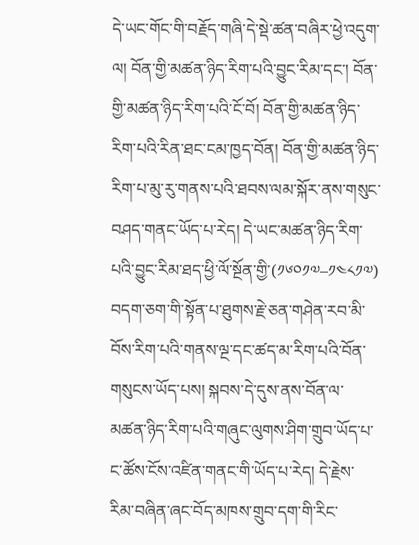དེ་ཡང་གོང་གི་བརྗོད་གཞི་དེ་སྡེ་ཚན་བཞིར་ཕྱེ་འདུག་ལ། བོན་གྱི་མཚན་ཉིད་རིག་པའི་བྱུང་རིམ་དང་། བོན་གྱི་མཚན་ཉིད་རིག་པའི་ངོ་བོ། བོན་གྱི་མཚན་ཉིད་རིག་པའི་རིན་ཐང་ངམ་ཁྱད་བོན། བོན་གྱི་མཚན་ཉིད་རིག་པ་མུ་རུ་གནས་པའི་ཐབས་ལམ་སྐོར་ནས་གསུང་བཤད་གནང་ཡོད་པ་རེད། དེ་ཡང་མཚན་ཉིད་རིག་པའི་བྱུང་རིམ་ཐད་ཕྱི་ལོ་སྔོན་གྱི་(༡༦༠༡༧–༡༤༨༡༧) བདག་ཅག་གི་སྟོན་པ་ཐུགས་རྗེ་ཅན་གཤེན་རབ་མི་བོས་རིག་པའི་གནས་ལྔ་དང་ཚད་མ་རིག་པའི་བོན་གསུངས་ཡོད་པས། སྐབས་དེ་དུས་ནས་བོན་ལ་མཚན་ཉིད་རིག་པའི་གཞུང་ལུགས་ཤིག་གྲུབ་ཡོད་པ་ང་ཚོས་ངོས་འཛིན་གནང་གི་ཡོད་པ་རེད། དེ་རྗེས་རིམ་བཞིན་ཞང་བོད་མཁས་གྲུབ་དག་གི་རིང་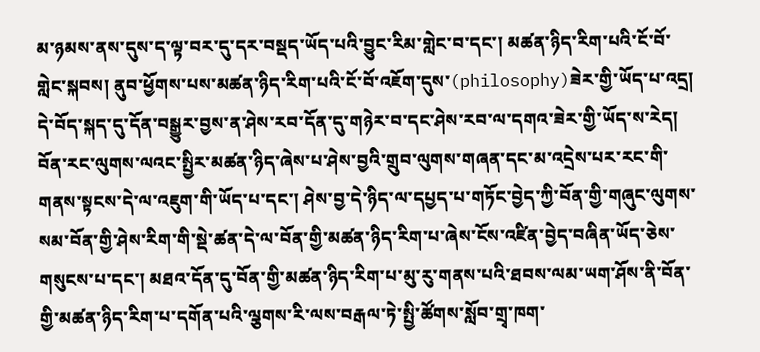མ་ཉམས་ནས་དུས་ད་ལྟ་བར་དུ་དར་བསྡད་ཡོད་པའི་བྱུང་རིམ་གླེང་བ་དང་། མཚན་ཉིད་རིག་པའི་ངོ་བོ་གླེང་སྐབས། ནུབ་ཕྱོགས་པས་མཚན་ཉིད་རིག་པའི་ངོ་བོ་འཇོག་དུས་(philosophy)ཟེར་གྱི་ཡོད་པ་འདྲ། དེ་བོད་སྐད་དུ་དོན་བསྒྱུར་བྱས་ན་ཤེས་རབ་དོན་དུ་གཉེར་བ་དང་ཤེས་རབ་ལ་དགའ་ཟེར་གྱི་ཡོད་ས་རེད། བོན་རང་ལུགས་ལའང་སྤྱིར་མཚན་ཉིད་ཞེས་པ་ཤེས་བྱའི་གྲུབ་ལུགས་གཞན་དང་མ་འདྲེས་པར་རང་གི་གནས་སྟངས་དེ་ལ་འཇུག་གི་ཡོད་པ་དང་། ཤེས་བྱ་དེ་ཉིད་ལ་དཔྱད་པ་གཏོང་བྱེད་ཀྱི་བོན་གྱི་གཞུང་ལུགས་སམ་བོན་གྱི་ཤེས་རིག་གི་སྡེ་ཚན་དེ་ལ་བོན་གྱི་མཚན་ཉིད་རིག་པ་ཞེས་ངོས་འཛིན་བྱེད་བཞིན་ཡོད་ཅེས་གསུངས་པ་དང་། མཐའ་དོན་དུ་བོན་གྱི་མཚན་ཉིད་རིག་པ་མུ་རུ་གནས་པའི་ཐབས་ལམ་ཡག་ཤོས་ནི་བོན་གྱི་མཚན་ཉིད་རིག་པ་དགོན་པའི་ལྕགས་རི་ལས་བརྒལ་ཏེ་སྤྱི་ཚོགས་སློབ་གྲྭ་ཁག་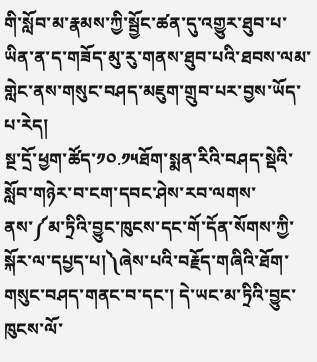གི་སློབ་མ་རྣམས་ཀྱི་སྦྱོང་ཚན་དུ་འགྱུར་ཐུབ་པ་ཡིན་ན་ད་གཟོད་མུ་རུ་གནས་ཐུབ་པའི་ཐབས་ལམ་གླེང་ནས་གསུང་བཤད་མཇུག་གྲུབ་པར་བྱས་ཡོད་པ་རེད།
སྔ་དྲོ་ཕྱག་ཚོད་༡༠.༡༥ཐོག་སྨན་རིའི་བཤད་སྡེའི་སློབ་གཉེར་བ་ངག་དབང་ཤེས་རབ་ལགས་ནས་༼མ་ཏྲིའི་བྱུང་ཁུངས་དང་གོ་དོན་སོགས་ཀྱི་སྐོར་ལ་དཔྱད་པ།༽ཞེས་པའི་བརྗོད་གཞིའི་ཐོག་གསུང་བཤད་གནང་བ་དང་། དེ་ཡང་མ་ཏྲིའི་བྱུང་ཁུངས་ལོ་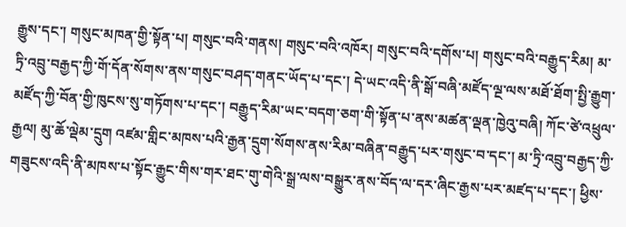རྒྱུས་དང་། གསུང་མཁན་གྱི་སྟོན་པ། གསུང་བའི་གནས། གསུང་བའི་འཁོར། གསུང་བའི་དགོས་པ། གསུང་བའི་བརྒྱུད་རིམ། མ་ཏྲི་འབྲུ་བརྒྱད་ཀྱི་གོ་དོན་སོགས་ནས་གསུང་བཤད་གནང་ཡོད་པ་དང་། དེ་ཡང་འདི་ནི་སྒོ་བཞི་མཛོད་ལྔ་ལས་མཐོ་ཐོག་སྤྱི་རྒྱུག་མཛོད་ཀྱི་བོན་གྱི་ཁུངས་སུ་གཏོགས་པ་དང་། བརྒྱུད་རིམ་ཡང་བདག་ཅག་གི་སྟོན་པ་ནས་མཚན་ལྡན་ཁྱེའུ་བཞི། ཀོང་ཙེ་འཕྲུལ་རྒྱལ། མུ་ཆོ་ལྡེམ་དྲུག འཛམ་གླིང་མཁས་པའི་རྒྱན་དྲུག་སོགས་ནས་རིམ་བཞིན་བརྒྱུད་པར་གསུང་བ་དང་། མ་ཏྲི་འབྲུ་བརྒྱད་ཀྱི་གཟུངས་འདི་ནི་མཁས་པ་སྟོང་རྒྱུང་གིས་གར་ཐང་གུ་གེའི་སྒྲ་ལས་བསྒྱུར་ནས་བོད་ལ་དར་ཞིང་རྒྱས་པར་མཛད་པ་དང་། ཕྱིས་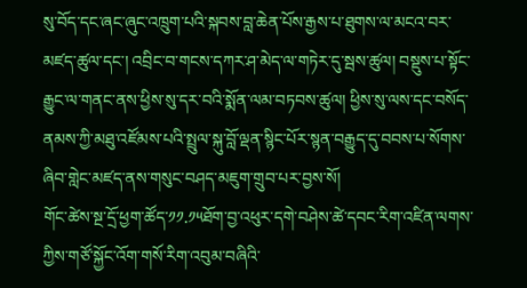སུ་བོད་དང་ཞང་ཞུང་འཁྲུག་པའི་སྐབས་བླ་ཆེན་པོས་རྒྱས་པ་ཐུགས་ལ་མངའ་བར་མཛད་ཚུལ་དང་། འབྲིང་བ་གངས་དཀར་ཤ་མེད་ལ་གཏེར་དུ་སྦས་ཚུལ། བསྡུས་པ་སྟོང་རྒྱུང་ལ་གནང་ནས་ཕྱིས་སུ་དར་བའི་སྨོན་ལམ་བཏབས་ཚུལ། ཕྱིས་སུ་ལས་དང་བསོད་ནམས་ཀྱི་མཐུ་འཛོམས་པའི་སྤྲུལ་སྐུ་བློ་ལྡན་སྙིང་པོར་སྙན་བརྒྱུད་དུ་བབས་པ་སོགས་ཞིབ་གླེང་མཛད་ནས་གསུང་བཤད་མཇུག་གྲུབ་པར་བྱས་སོ།
གོང་ཚེས་སྔ་དྲོ་ཕྱག་ཚོད་༡༡.༡༥ཐོག་བྱ་འཕུར་དགེ་བཤེས་ཚེ་དབང་རིག་འཛིན་ལགས་ཀྱིས་གཙོ་སྐྱོང་འོག་གསོ་རིག་འབུམ་བཞིའི་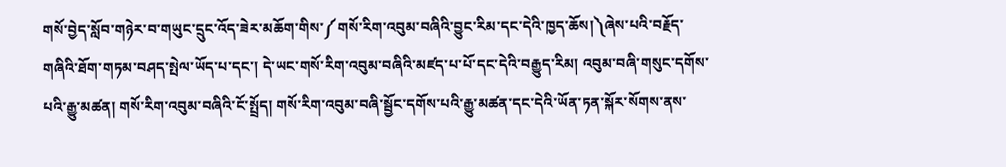གསོ་བྱེད་སློབ་གཉེར་བ་གཡུང་དྲུང་འོད་ཟེར་མཆོག་གིས་༼གསོ་རིག་འབུམ་བཞིའི་བྱུང་རིམ་དང་དེའི་ཁྱད་ཆོས།༽ཞེས་པའི་བརྗོད་གཞིའི་ཐོག་གཏམ་བཤད་སྤེལ་ཡོད་པ་དང་། དེ་ཡང་གསོ་རིག་འབུམ་བཞིའི་མཛད་པ་པོ་དང་དེའི་བརྒྱུད་རིམ། འབུམ་བཞི་གསུང་དགོས་པའི་རྒྱུ་མཚན། གསོ་རིག་འབུམ་བཞིའི་ངོ་སྤྲོད། གསོ་རིག་འབུམ་བཞི་སྦྱོང་དགོས་པའི་རྒྱུ་མཚན་དང་དེའི་ཡོན་ཏན་སྐོར་སོགས་ནས་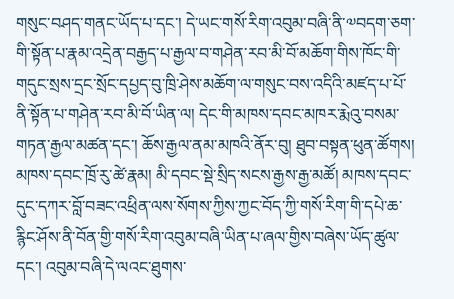གསུང་བཤད་གནང་ཡོད་པ་དང་། དེ་ཡང་གསོ་རིག་འབུམ་བཞི་ནི་༧བདག་ཅག་གི་སྟོན་པ་རྣམ་འདྲེན་བརྒྱད་པ་རྒྱལ་བ་གཤེན་རབ་མི་བོ་མཆོག་གིས་ཁོང་གི་གདུང་སྲས་དྲང་སྲོང་དཔྱད་བུ་ཁྲི་ཤེས་མཆོག་ལ་གསུང་བས་འདིའི་མཛད་པ་པོ་ནི་སྟོན་པ་གཤེན་རབ་མི་བོ་ཡིན་ལ། དེང་གི་མཁས་དབང་མཁར་རྨེའུ་བསམ་གཏན་རྒྱལ་མཚན་དང་། ཆོས་རྒྱལ་ནམ་མཁའི་ནོར་བུ། ཐུབ་བསྟན་ཕུན་ཚོགས། མཁས་དབང་ཁྲོ་རུ་ཚེ་རྣམ། མི་དབང་སྡེ་སྲིད་སངས་རྒྱས་རྒྱ་མཚོ། མཁས་དབང་དུང་དཀར་བློ་བཟང་འཕྲིན་ལས་སོགས་ཀྱིས་ཀྱང་བོད་ཀྱི་གསོ་རིག་གི་དཔེ་ཆ་རྙིང་ཤོས་ནི་བོན་གྱི་གསོ་རིག་འབུམ་བཞི་ཡིན་པ་ཞལ་གྱིས་བཞེས་ཡོད་ཚུལ་དང་། འབུམ་བཞི་དེ་ལའང་ཐུགས་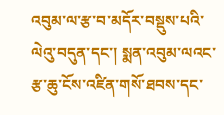འབུམ་ལ་རྩ་བ་མདོར་བསྡུས་པའི་ལེའུ་བདུན་དང་། སྨན་འབུམ་ལའང་རྩ་ཆུ་ངོས་འཛིན་གསོ་ཐབས་དང་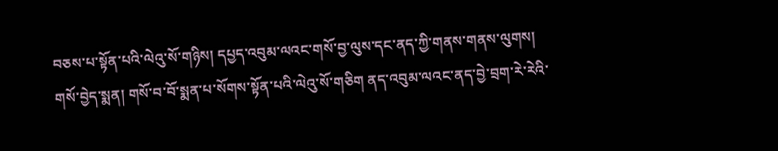བཅས་པ་སྟོན་པའི་ལེའུ་སོ་གཉིས། དཔྱད་འབུམ་ལའང་གསོ་བྱ་ལུས་དང་ནད་ཀྱི་གནས་གནས་ལུགས། གསོ་བྱེད་སྨན། གསོ་བ་བོ་སྨན་པ་སོགས་སྟོན་པའི་ལེའུ་སོ་གཅིག ནད་འབུམ་ལའང་ནད་བྱེ་བྲག་རེ་རེའི་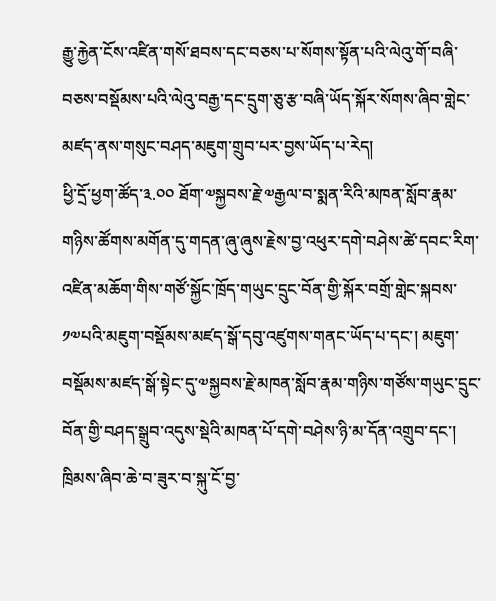རྒྱུ་རྐྱེན་ངོས་འཛིན་གསོ་ཐབས་དང་བཅས་པ་སོགས་སྟོན་པའི་ལེའུ་གོ་བཞི་བཅས་བསྡོམས་པའི་ལེའུ་བརྒྱ་དང་དྲུག་ཅུ་རྩ་བཞི་ཡོད་སྐོར་སོགས་ཞིབ་གླེང་མཛད་ནས་གསུང་བཤད་མཇུག་གྲུབ་པར་བྱས་ཡོད་པ་རེད།
ཕྱི་དྲོ་ཕྱག་ཚོད་༣.༠༠ ཐོག་༧སྐྱབས་རྗེ་༧རྒྱལ་བ་སྨན་རིའི་མཁན་སློབ་རྣམ་གཉིས་ཚོགས་མགོན་དུ་གདན་ཞུ་ཞུས་རྗེས་བྱ་འཕུར་དགེ་བཤེས་ཚེ་དབང་རིག་འཛིན་མཆོག་གིས་གཙོ་སྐྱོང་ཁྲོད་གཡུང་དྲུང་བོན་གྱི་སྐོར་བགྲོ་གླེང་སྐབས་༡༧པའི་མཇུག་བསྡོམས་མཛད་སྒོ་དབུ་འཛུགས་གནང་ཡོད་པ་དང་། མཇུག་བསྡོམས་མཛད་སྒོ་སྟེང་དུ་༧སྐྱབས་རྗེ་མཁན་སློབ་རྣམ་གཉིས་གཙོས་གཡུང་དྲུང་བོན་གྱི་བཤད་སྒྲུབ་འདུས་སྡེའི་མཁན་པོ་དགེ་བཤེས་ཉི་མ་དོན་འགྲུབ་དང་། ཁྲིམས་ཞིབ་ཆེ་བ་ཟུར་བ་སྐུ་ངོ་བྱ་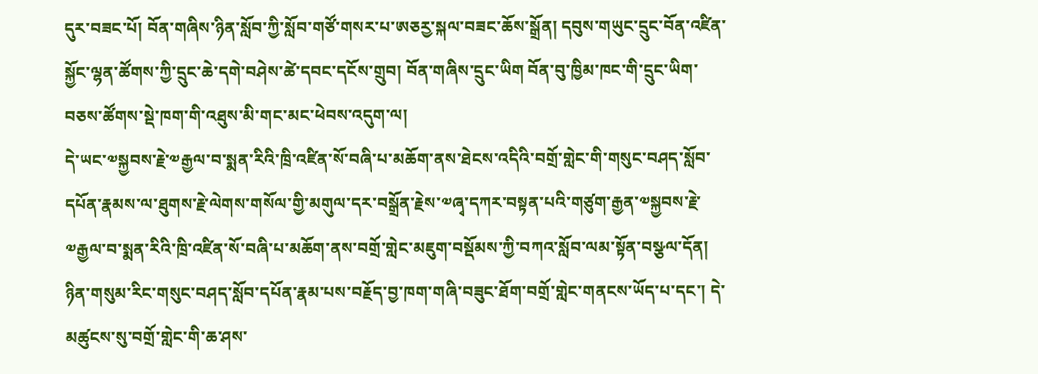དུར་བཟང་པོ། བོན་གཞིས་ཉིན་སློབ་ཀྱི་སློབ་གཙོ་གསར་པ་ཨཅརྱ་སྐལ་བཟང་ཆོས་སྒྲོན། དབུས་གཡུང་དྲུང་བོན་འཛིན་སྐྱོང་ལྷན་ཚོགས་ཀྱི་དྲུང་ཆེ་དགེ་བཤེས་ཚེ་དབང་དངོས་གྲུབ། བོན་གཞིས་དྲུང་ཡིག བོན་བུ་ཁྱིམ་ཁང་གི་དྲུང་ཡིག་བཅས་ཚོགས་སྡེ་ཁག་གི་འཐུས་མི་གང་མང་ཕེབས་འདུག་ལ།
དེ་ཡང་༧སྐྱབས་རྗེ་༧རྒྱལ་བ་སྨན་རིའི་ཁྲི་འཛིན་སོ་བཞི་པ་མཆོག་ནས་ཐེངས་འདིའི་བགྲོ་གླེང་གི་གསུང་བཤད་སློབ་དཔོན་རྣམས་ལ་ཐུགས་རྗེ་ལེགས་གསོལ་གྱི་མགུལ་དར་བསྒྲོན་རྗེས་༧ཞྭ་དཀར་བསྟན་པའི་གཙུག་རྒྱན་༧སྐྱབས་རྗེ་༧རྒྱལ་བ་སྨན་རིའི་ཁྲི་འཛིན་སོ་བཞི་པ་མཆོག་ནས་བགྲོ་གླེང་མཇུག་བསྡོམས་ཀྱི་བཀའ་སློབ་ལམ་སྟོན་བསྩལ་དོན། ཉིན་གསུམ་རིང་གསུང་བཤད་སློབ་དཔོན་རྣམ་པས་བརྗོད་བྱ་ཁག་གཞི་བཟུང་ཐོག་བགྲོ་གླེང་གནངས་ཡོད་པ་དང་། དེ་མཚུངས་སུ་བགྲོ་གླེང་གི་ཆ་ཤས་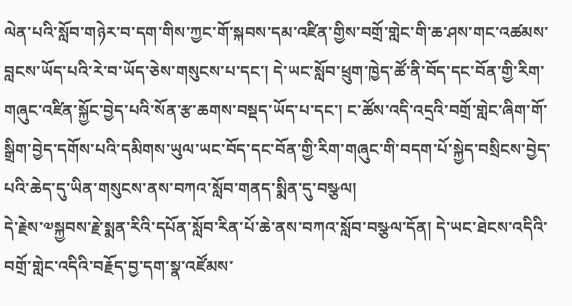ལེན་པའི་སློབ་གཉེར་བ་དག་གིས་ཀྱང་གོ་སྐབས་དམ་འཛིན་གྱིས་བགྲོ་གླེང་གི་ཆ་ཤས་གང་འཚམས་བླངས་ཡོད་པའི་རེ་བ་ཡོད་ཅེས་གསུངས་པ་དང་། དེ་ཡང་སློབ་ཕྲུག་ཁྱེད་ཚོ་ནི་བོད་དང་བོན་གྱི་རིག་གཞུང་འཛིན་སྐྱོང་བྱེད་པའི་སོན་རྩ་ཆགས་བསྡད་ཡོད་པ་དང་། ང་ཚོས་འདི་འདྲའི་བགྲོ་གླེང་ཞིག་གོ་སྒྲིག་བྱེད་དགོས་པའི་དམིགས་ཡུལ་ཡང་བོད་དང་བོན་གྱི་རིག་གཞུང་གི་བདག་པོ་སྐྱེད་བསྲིངས་བྱེད་པའི་ཆེད་དུ་ཡིན་གསུངས་ནས་བཀའ་སློབ་གནད་སྨིན་དུ་བསྩལ།
དེ་རྗེས་༧སྐྱབས་རྗེ་སྨན་རིའི་དཔོན་སློབ་རིན་པོ་ཆེ་ནས་བཀའ་སློབ་བསྩལ་དོན། དེ་ཡང་ཐེངས་འདིའི་བགྲོ་གླེང་འདིའི་བརྗོད་བྱ་དག་སྣ་འཛོམས་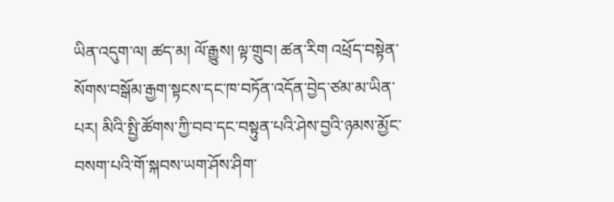ཡིན་འདུག་ལ། ཚད་མ། ལོ་རྒྱུས། ལྟ་གྲུབ། ཚན་རིག འཕྲོད་བསྟེན་སོགས་བསྒོམ་རྒྱག་སྟངས་དང་ཁ་བཏོན་འདོན་བྱེད་ཙམ་མ་ཡིན་པར། མིའི་སྤྱི་ཚོགས་ཀྱི་བབ་དང་བསྟུན་པའི་ཤེས་བྱའི་ཉམས་མྱོང་བསག་པའི་གོ་སྐབས་ཡག་ཤོས་ཤིག་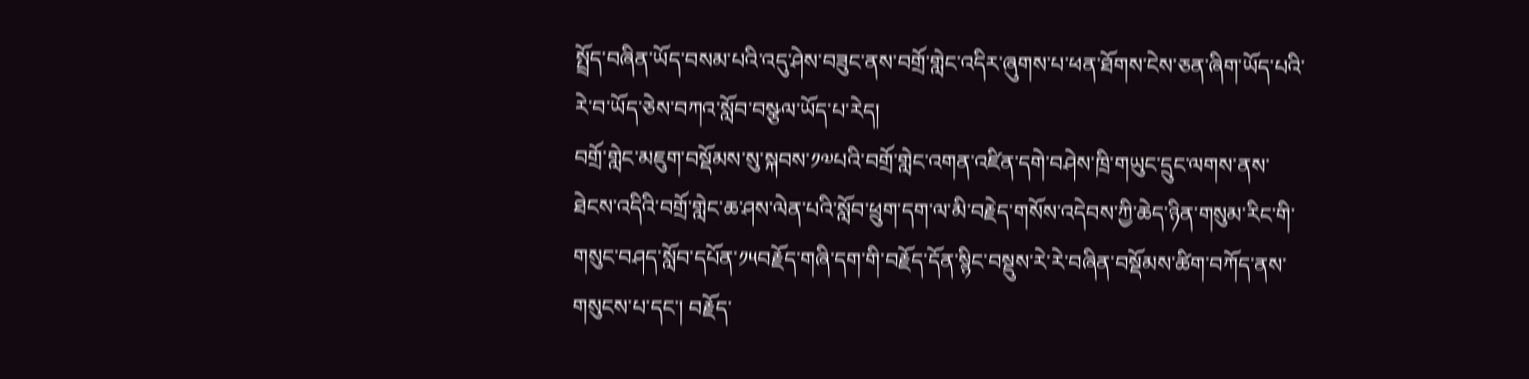སྤྲོད་བཞིན་ཡོད་བསམ་པའི་འདུ་ཤེས་བཟུང་ནས་བགྲོ་གླེང་འདིར་ཞུགས་པ་ཕན་ཐོགས་ངེས་ཅན་ཞིག་ཡོད་པའི་རེ་བ་ཡོད་ཅེས་བཀའ་སློབ་བསྩལ་ཡོད་པ་རེད།
བགྲོ་གླེང་མཇུག་བསྡོམས་སུ་སྐབས་༡༧པའི་བགྲོ་གླེང་འགན་འཛིན་དགེ་བཤེས་ཁྲི་གཡུང་དྲུང་ལགས་ནས་ ཐེངས་འདིའི་བགྲོ་གླེང་ཆ་ཤས་ལེན་པའི་སློབ་ཕྲུག་དག་ལ་མི་བརྗེད་གསོས་འདེབས་ཀྱི་ཆེད་ཉིན་གསུམ་རིང་གི་གསུང་བཤད་སློབ་དཔོན་༡༥བརྗོད་གཞི་དག་གི་བརྗོད་དོན་སྙིང་བསྡུས་རེ་རེ་བཞིན་བསྡོམས་ཚིག་བཀོད་ནས་གསུངས་པ་དང་། བརྗོད་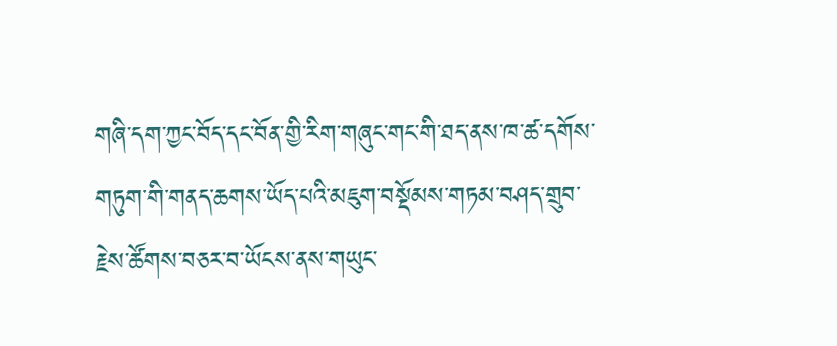གཞི་དག་ཀྱང་བོད་དང་བོན་གྱི་རིག་གཞུང་གང་གི་ཐད་ནས་ཁ་ཚ་དགོས་གཏུག་གི་གནད་ཆགས་ཡོད་པའི་མཇུག་བསྡོམས་གཏམ་བཤད་གྲུབ་རྗེས་ཚོགས་བཅར་བ་ཡོངས་ནས་གཡུང་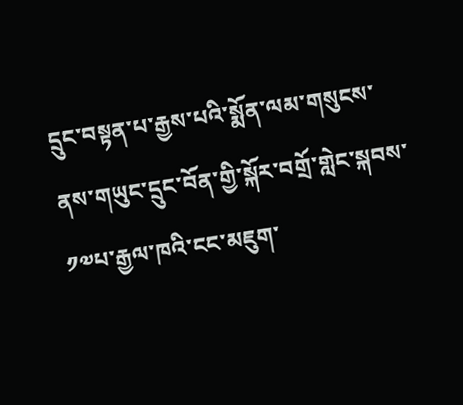དྲུང་བསྟན་པ་རྒྱས་པའི་སྨོན་ལམ་གསུངས་ནས་གཡུང་དྲུང་བོན་གྱི་སྐོར་བགྲོ་གླེང་སྐབས་༡༧པ་རྒྱལ་ཁའི་ངང་མཇུག་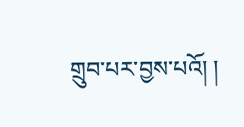གྲུབ་པར་བྱས་པའོ། །